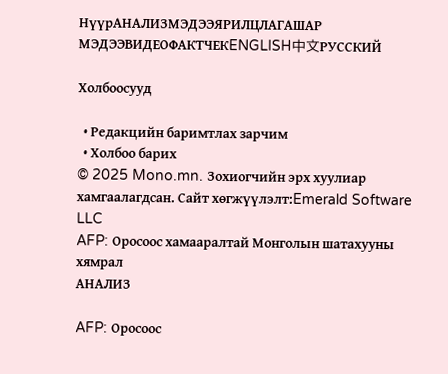НүүрАНАЛИЗМЭДЭЭЯРИЛЦЛАГАШАР МЭДЭЭВИДЕОФАКТЧЕКENGLISH中文РУССКИЙ

Холбоосууд

  • Редакцийн баримтлах зарчим
  • Холбоо барих
© 2025 Mono.mn. Зохиогчийн эрх хуулиар хамгаалагдсан. Сайт хөгжүүлэлт:Emerald Software LLC
AFP: Оросоос хамааралтай Монголын шатахууны хямрал
АНАЛИЗ

AFP: Оросоос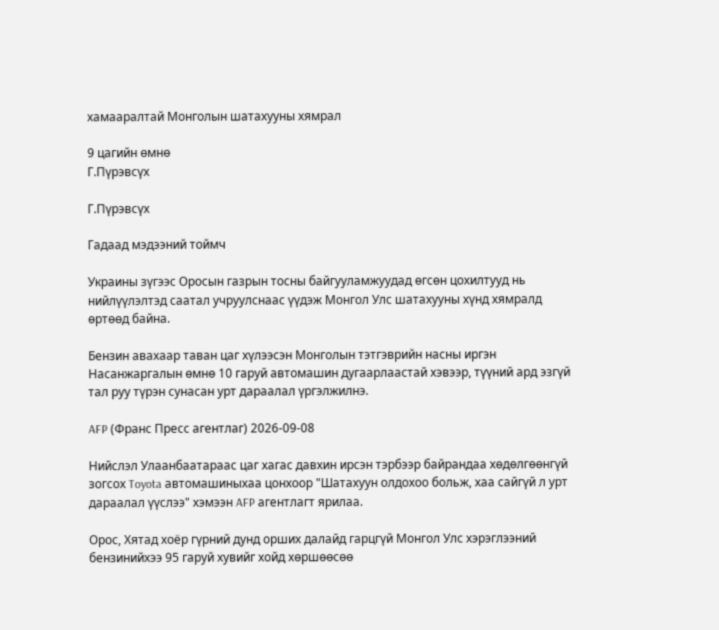хамааралтай Монголын шатахууны хямрал

9 цагийн өмнө
Г.Пүрэвсүх

Г.Пүрэвсүх

Гадаад мэдээний тоймч

Украины зүгээс Оросын газрын тосны байгууламжуудад өгсөн цохилтууд нь нийлүүлэлтэд саатал учруулснаас үүдэж Монгол Улс шатахууны хүнд хямралд өртөөд байна.

Бензин авахаар таван цаг хүлээсэн Монголын тэтгэврийн насны иргэн Насанжаргалын өмнө 10 гаруй автомашин дугаарлаастай хэвээр, түүний ард эзгүй тал руу түрэн сунасан урт дараалал үргэлжилнэ.

AFP (Франс Пресс агентлаг) 2026-09-08

Нийслэл Улаанбаатараас цаг хагас давхин ирсэн тэрбээр байрандаа хөдөлгөөнгүй зогсох Toyota автомашиныхаа цонхоор "Шатахуун олдохоо больж, хаа сайгүй л урт дараалал үүслээ" хэмээн AFP агентлагт ярилаа.

Орос, Хятад хоёр гүрний дунд орших далайд гарцгүй Монгол Улс хэрэглээний бензинийхээ 95 гаруй хувийг хойд хөршөөсөө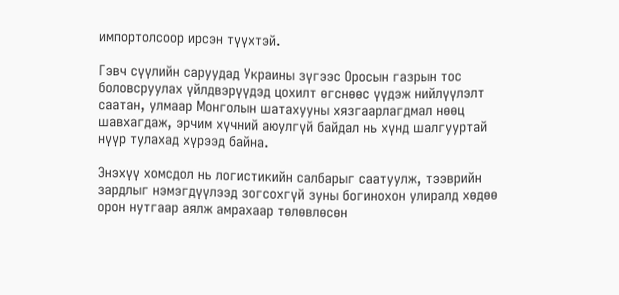импортолсоор ирсэн түүхтэй.

Гэвч сүүлийн саруудад Украины зүгээс Оросын газрын тос боловсруулах үйлдвэрүүдэд цохилт өгснөөс үүдэж нийлүүлэлт саатан, улмаар Монголын шатахууны хязгаарлагдмал нөөц шавхагдаж, эрчим хүчний аюулгүй байдал нь хүнд шалгууртай нүүр тулахад хүрээд байна.

Энэхүү хомсдол нь логистикийн салбарыг саатуулж, тээврийн зардлыг нэмэгдүүлээд зогсохгүй зуны богинохон улиралд хөдөө орон нутгаар аялж амрахаар төлөвлөсөн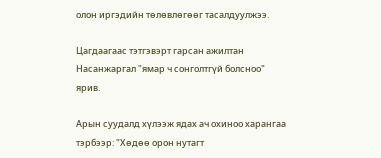олон иргэдийн төлөвлөгөөг тасалдуулжээ.

Цагдаагаас тэтгэвэрт гарсан ажилтан Насанжаргал "ямар ч сонголтгүй болсноо" ярив.

Арын суудалд хүлээж ядах ач охиноо харангаа тэрбээр: "Хөдөө орон нутагт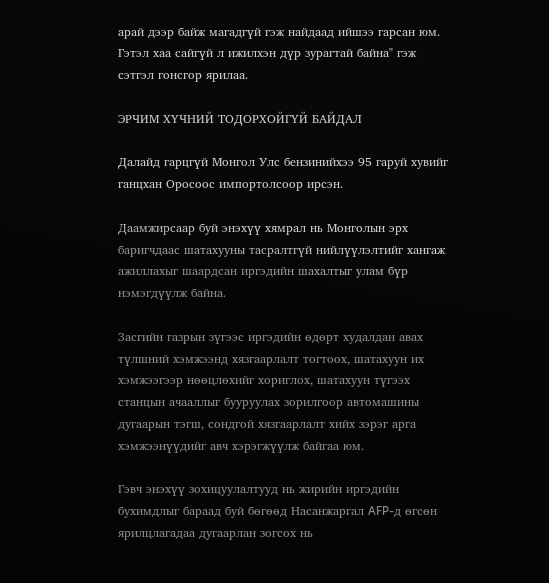арай дээр байж магадгүй гэж найдаад ийшээ гарсан юм. Гэтэл хаа сайгүй л ижилхэн дүр зурагтай байна" гэж сэтгэл гонсгор ярилаа.

ЭРЧИМ ХҮЧНИЙ ТОДОРХОЙГҮЙ БАЙДАЛ

Далайд гарцгүй Монгол Улс бензинийхээ 95 гаруй хувийг ганцхан Оросоос импортолсоор ирсэн.

Даамжирсаар буй энэхүү хямрал нь Монголын эрх баригчдаас шатахууны тасралтгүй нийлүүлэлтийг хангаж ажиллахыг шаардсан иргэдийн шахалтыг улам бүр нэмэгдүүлж байна.

Засгийн газрын зүгээс иргэдийн өдөрт худалдан авах түлшний хэмжээнд хязгаарлалт тогтоох, шатахуун их хэмжээгээр нөөцлөхийг хориглох, шатахуун түгээх станцын ачааллыг бууруулах зорилгоор автомашины дугаарын тэгш, сондгой хязгаарлалт хийх зэрэг арга хэмжээнүүдийг авч хэрэгжүүлж байгаа юм.

Гэвч энэхүү зохицуулалтууд нь жирийн иргэдийн бухимдлыг бараад буй бөгөөд Насанжаргал AFP-д өгсөн ярилцлагадаа дугаарлан зогсох нь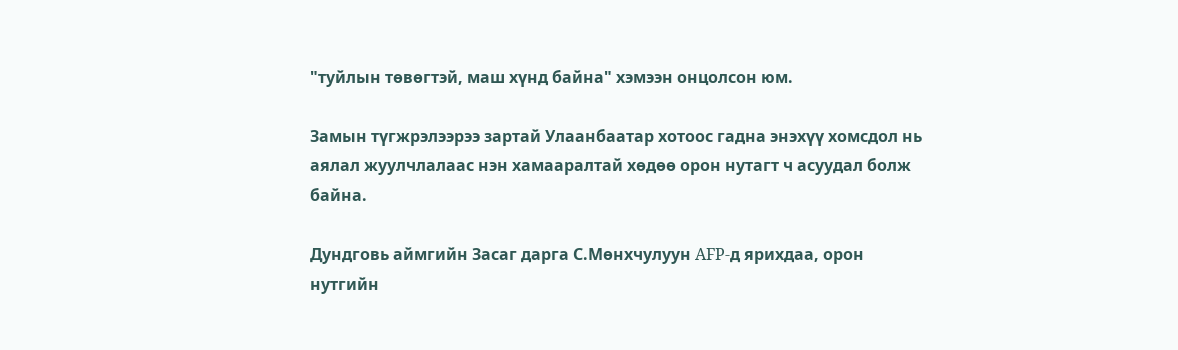"туйлын төвөгтэй, маш хүнд байна" хэмээн онцолсон юм.

Замын түгжрэлээрээ зартай Улаанбаатар хотоос гадна энэхүү хомсдол нь аялал жуулчлалаас нэн хамааралтай хөдөө орон нутагт ч асуудал болж байна.

Дундговь аймгийн Засаг дарга С.Мөнхчулуун AFP-д ярихдаа, орон нутгийн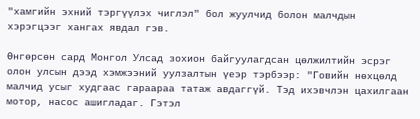"хамгийн эхний тэргүүлэх чиглэл" бол жуулчид болон малчдын хэрэгцээг хангах явдал гэв.

Өнгөрсөн сард Монгол Улсад зохион байгуулагдсан цөлжилтийн эсрэг олон улсын дээд хэмжээний уулзалтын үеэр тэрбээр: "Говийн нөхцөлд малчид усыг худгаас гараараа татаж авдаггүй. Тэд ихэвчлэн цахилгаан мотор, насос ашигладаг. Гэтэл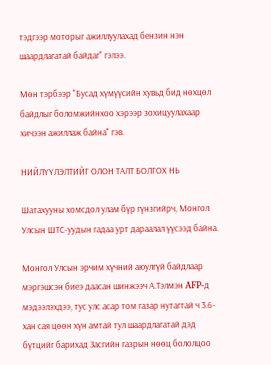тэдгээр моторыг ажиллуулахад бензин нэн шаардлагатай байдаг" гэлээ.

Мөн тэрбээр "Бусад хүмүүсийн хувьд бид нөхцөл байдлыг боломжийнхоо хэрээр зохицуулахаар хичээн ажиллаж байна" гэв.

НИЙЛҮҮЛЭЛТИЙГ ОЛОН ТАЛТ БОЛГОХ НЬ

Шатахууны хомсдол улам бүр гүнзгийрч, Монгол Улсын ШТС-уудын гадаа урт дараалал үүсээд байна.

Монгол Улсын эрчим хүчний аюулгүй байдлаар мэргэшсэн биеэ даасан шинжээч А.Тэлмэн AFP-д мэдээлэхдээ, тус улс асар том газар нутагтай ч 3.6-хан сая цөөн хүн амтай тул шаардлагатай дэд бүтцийг барихад Засгийн газрын нөөц бололцоо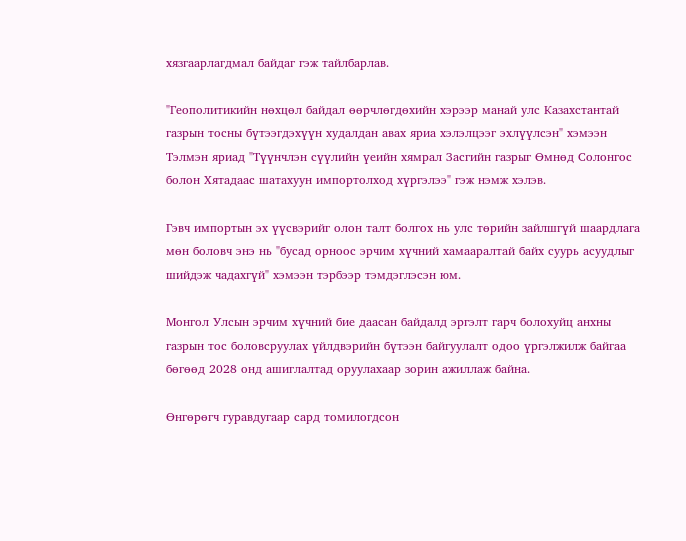хязгаарлагдмал байдаг гэж тайлбарлав.

"Геополитикийн нөхцөл байдал өөрчлөгдөхийн хэрээр манай улс Казахстантай газрын тосны бүтээгдэхүүн худалдан авах яриа хэлэлцээг эхлүүлсэн" хэмээн Тэлмэн яриад "Түүнчлэн сүүлийн үеийн хямрал Засгийн газрыг Өмнөд Солонгос болон Хятадаас шатахуун импортолход хүргэлээ" гэж нэмж хэлэв.

Гэвч импортын эх үүсвэрийг олон талт болгох нь улс төрийн зайлшгүй шаардлага мөн боловч энэ нь "бусад орноос эрчим хүчний хамааралтай байх суурь асуудлыг шийдэж чадахгүй" хэмээн тэрбээр тэмдэглэсэн юм.

Монгол Улсын эрчим хүчний бие даасан байдалд эргэлт гарч болохуйц анхны газрын тос боловсруулах үйлдвэрийн бүтээн байгуулалт одоо үргэлжилж байгаа бөгөөд 2028 онд ашиглалтад оруулахаар зорин ажиллаж байна.

Өнгөрөгч гуравдугаар сард томилогдсон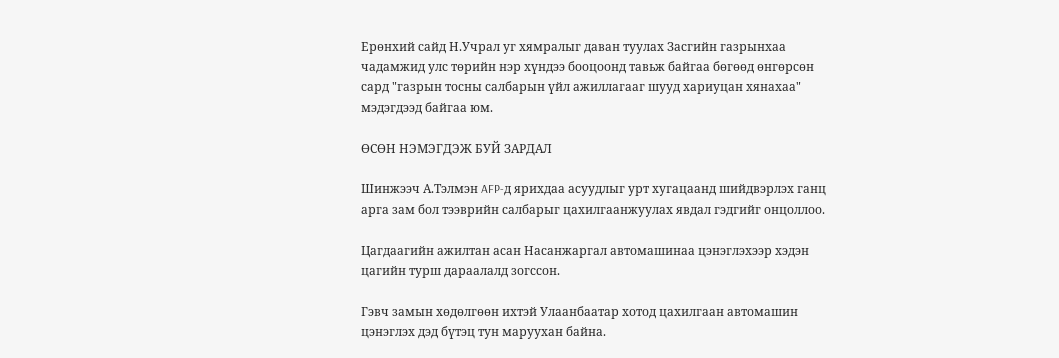Ерөнхий сайд Н.Учрал уг хямралыг даван туулах Засгийн газрынхаа чадамжид улс төрийн нэр хүндээ бооцоонд тавьж байгаа бөгөөд өнгөрсөн сард "газрын тосны салбарын үйл ажиллагааг шууд хариуцан хянахаа" мэдэгдээд байгаа юм.

ӨСӨН НЭМЭГДЭЖ БУЙ ЗАРДАЛ

Шинжээч А.Тэлмэн AFP-д ярихдаа асуудлыг урт хугацаанд шийдвэрлэх ганц арга зам бол тээврийн салбарыг цахилгаанжуулах явдал гэдгийг онцоллоо.

Цагдаагийн ажилтан асан Насанжаргал автомашинаа цэнэглэхээр хэдэн цагийн турш дараалалд зогссон.

Гэвч замын хөдөлгөөн ихтэй Улаанбаатар хотод цахилгаан автомашин цэнэглэх дэд бүтэц тун маруухан байна.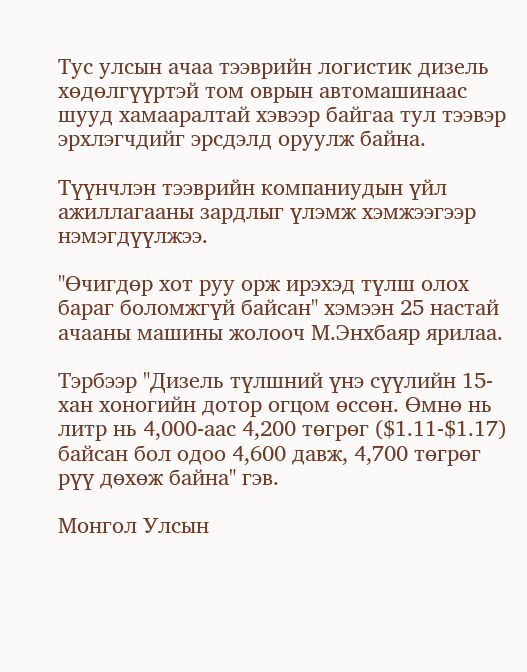Тус улсын ачаа тээврийн логистик дизель хөдөлгүүртэй том оврын автомашинаас шууд хамааралтай хэвээр байгаа тул тээвэр эрхлэгчдийг эрсдэлд оруулж байна.

Түүнчлэн тээврийн компаниудын үйл ажиллагааны зардлыг үлэмж хэмжээгээр нэмэгдүүлжээ.

"Өчигдөр хот руу орж ирэхэд түлш олох бараг боломжгүй байсан" хэмээн 25 настай ачааны машины жолооч М.Энхбаяр ярилаа.

Тэрбээр "Дизель түлшний үнэ сүүлийн 15-хан хоногийн дотор огцом өссөн. Өмнө нь литр нь 4,000-аас 4,200 төгрөг ($1.11-$1.17) байсан бол одоо 4,600 давж, 4,700 төгрөг рүү дөхөж байна" гэв.

Монгол Улсын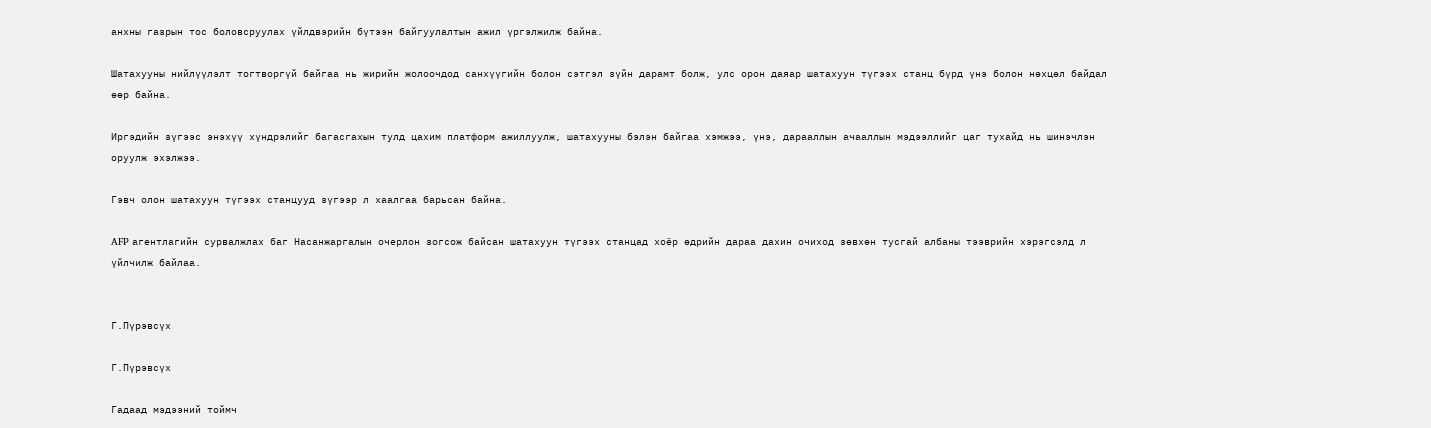анхны газрын тос боловсруулах үйлдвэрийн бүтээн байгуулалтын ажил үргэлжилж байна.

Шатахууны нийлүүлэлт тогтворгүй байгаа нь жирийн жолоочдод санхүүгийн болон сэтгэл зүйн дарамт болж, улс орон даяар шатахуун түгээх станц бүрд үнэ болон нөхцөл байдал өөр байна.

Иргэдийн зүгээс энэхүү хүндрэлийг багасгахын тулд цахим платформ ажиллуулж, шатахууны бэлэн байгаа хэмжээ, үнэ, дарааллын ачааллын мэдээллийг цаг тухайд нь шинэчлэн оруулж эхэлжээ.

Гэвч олон шатахуун түгээх станцууд зүгээр л хаалгаа барьсан байна.

AFP агентлагийн сурвалжлах баг Насанжаргалын очерлон зогсож байсан шатахуун түгээх станцад хоёр өдрийн дараа дахин очиход зөвхөн тусгай албаны тээврийн хэрэгсэлд л үйлчилж байлаа.


Г.Пүрэвсүх

Г.Пүрэвсүх

Гадаад мэдээний тоймч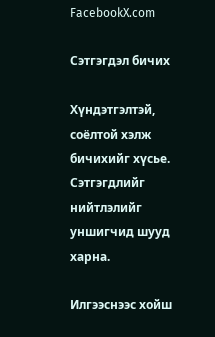FacebookX.com

Сэтгэгдэл бичих

Хүндэтгэлтэй, соёлтой хэлж бичихийг хүсье. Сэтгэгдлийг нийтлэлийг уншигчид шууд харна.

Илгээснээс хойш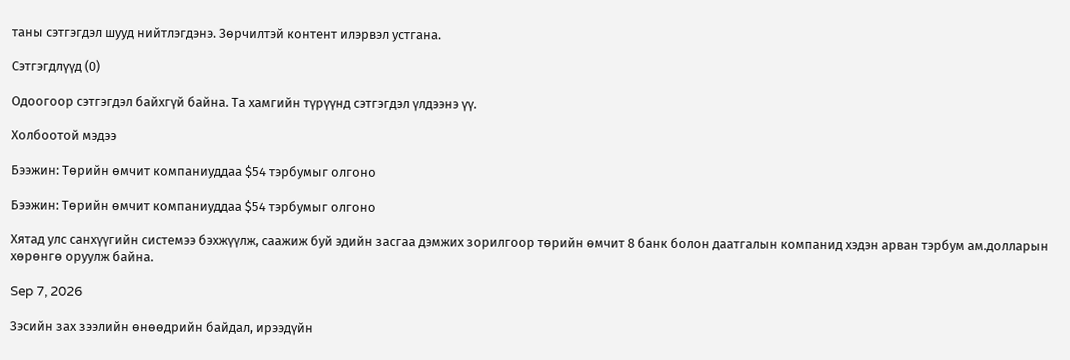таны сэтгэгдэл шууд нийтлэгдэнэ. Зөрчилтэй контент илэрвэл устгана.

Сэтгэгдлүүд (0)

Одоогоор сэтгэгдэл байхгүй байна. Та хамгийн түрүүнд сэтгэгдэл үлдээнэ үү.

Холбоотой мэдээ

Бээжин: Төрийн өмчит компаниуддаа $54 тэрбумыг олгоно

Бээжин: Төрийн өмчит компаниуддаа $54 тэрбумыг олгоно

Хятад улс санхүүгийн системээ бэхжүүлж, саажиж буй эдийн засгаа дэмжих зорилгоор төрийн өмчит 8 банк болон даатгалын компанид хэдэн арван тэрбум ам.долларын хөрөнгө оруулж байна.

Sep 7, 2026

Зэсийн зах зээлийн өнөөдрийн байдал, ирээдүйн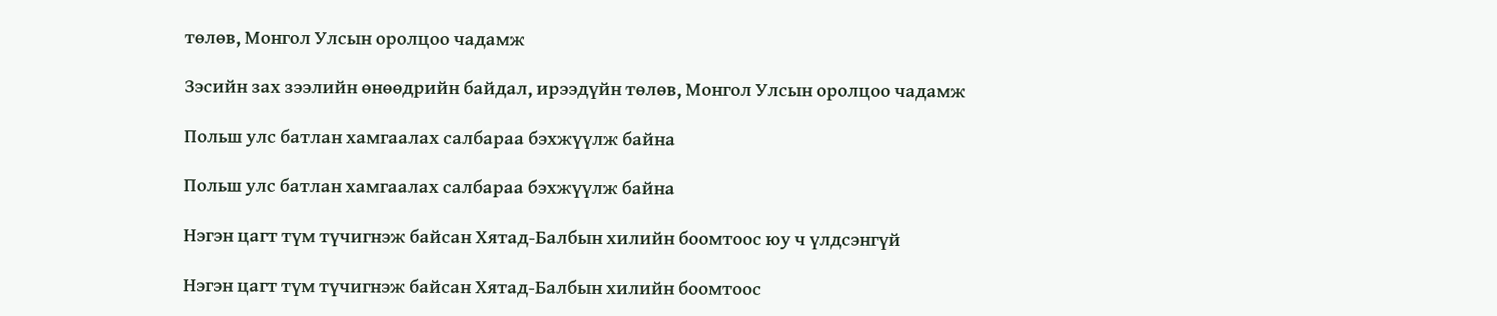төлөв, Монгол Улсын оролцоо чадамж

Зэсийн зах зээлийн өнөөдрийн байдал, ирээдүйн төлөв, Монгол Улсын оролцоо чадамж

Польш улс батлан хамгаалах салбараа бэхжүүлж байна

Польш улс батлан хамгаалах салбараа бэхжүүлж байна

Нэгэн цагт түм түчигнэж байсан Хятад-Балбын хилийн боомтоос юу ч үлдсэнгүй

Нэгэн цагт түм түчигнэж байсан Хятад-Балбын хилийн боомтоос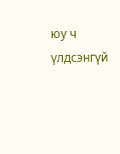юу ч үлдсэнгүй